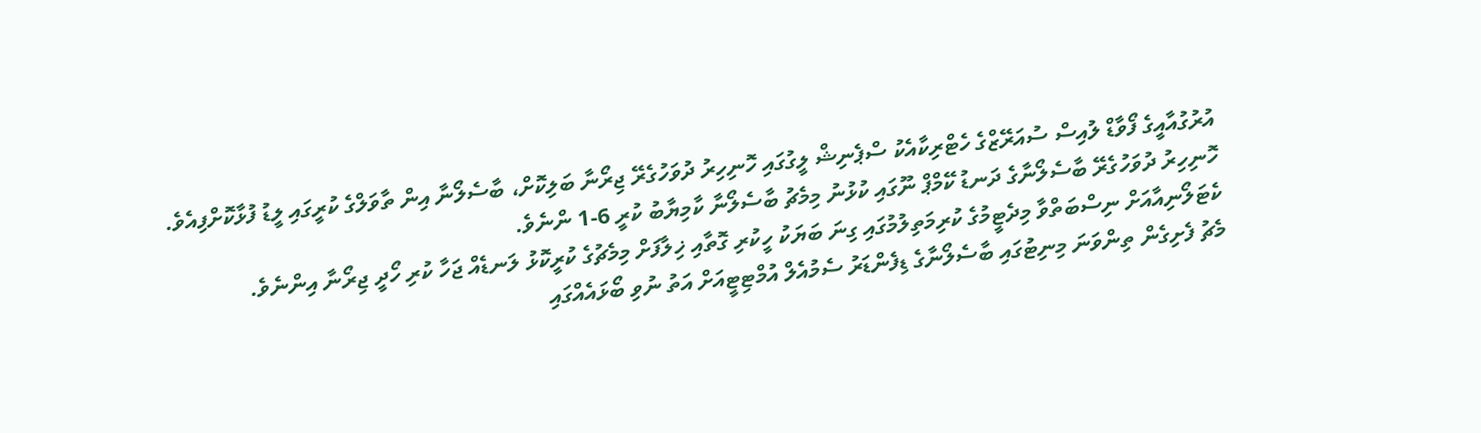އުރުގުއާއީގެ ފޯވާޑް ލުއިސް ސުއަރޭޒްގެ ހެޓްރިކާއެކު ސްޕެނިޝް ލީގުގައި ހޮނިހިރު ދުވަހުގެރޭ ޖިރޯނާ ބަލިކޮށް، ބާސެލޯނާ އިން ތާވަލްގެ ކުރީގައި ލީޑު ފުޅާކޮށްފިއެވެ.
ހޮނިހިރު ދުވަހުގެރޭ ބާސެލޯނާގެ ދަނޑު ކޭމްޕް ނޫގައި ކުޅުނު މިމެޗު ބާސެލޯނާ ކާމިޔާބު ކުރީ 6-1 ންނެވެ.
ކެޓަލޯނިއާއަށް ނިސްބަތްވާ މިދެޓީމުގެ ކުރިމަތިލުމުގައި ގިނަ ބަޔަކު ހީކުރި ގޮތާއި ޚިލާފަށް މިމެޗުގެ ކުރީކޮޅު ލަނޑެއް ޖަހާ ކުރި ހޯދީ ޖިރޯނާ އިންނެވެ.
މެޗު ފެށިގެން ތިންވަނަ މިނިޓުގައި ބާސެލޯނާގެ ޑިފެންޑަރު ސެމުއެލް އުމްޓިޓީއަށް އަތު ނުވި ބޯޅައެއްގައި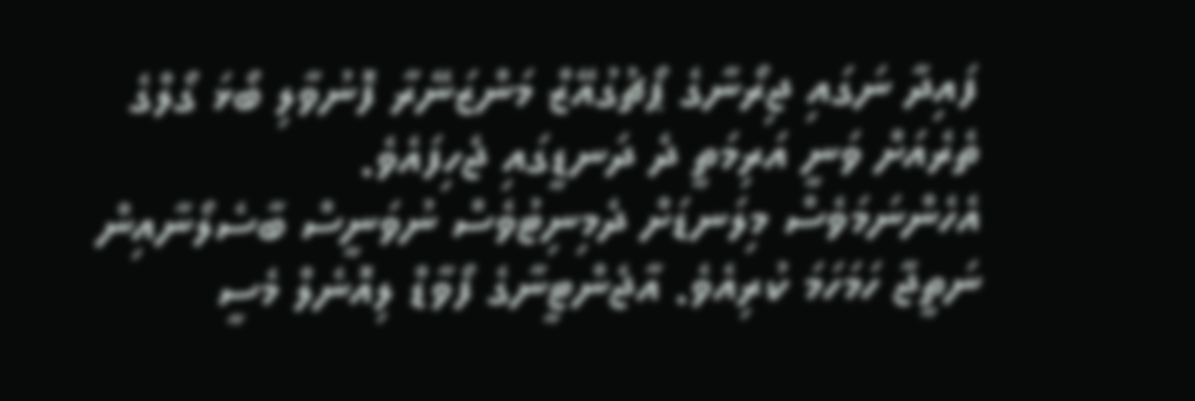ފައިދާ ނަގައި ޖިރޯނާގެ ޕޯޗުގުއޭޒް މަންޒަނޭރާ ފޮނުވާލި ބޯޅަ ގޯލްގެ ތެރެއަށް ވަނީ އަރިމަތީ ދެ ދަނޑީގައި ޖެހިފައެވެ.
އެހެންނަމަވެސް މިލަނޑަށް ދެމިނިޓުވެސް ނުވަނީސް ބާސެލޯނާއިން ނަތީޖާ ހަމަހަމަ ކުރިއެވެ. އާޖެންޓީނާގެ ފޯވާޑް ލިއޮނެލް މެސީ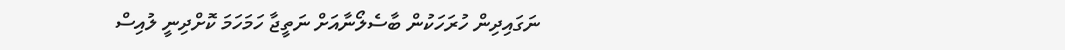ނަގައިދިން ހުރަހަކުން ބާސެލޯނާއަށް ނަތީޖާ ހަމަހަމަ ކޮށްދިނީ ލުއިސް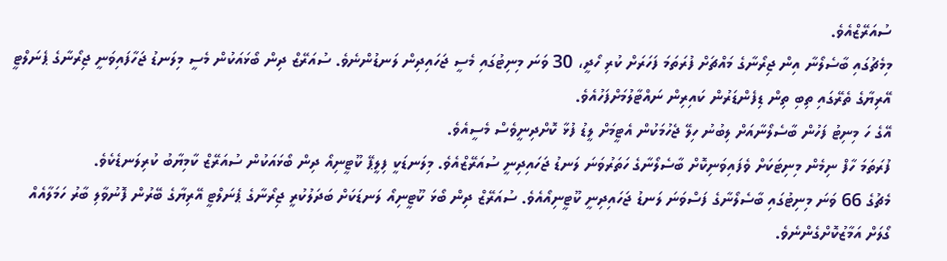ސުއަރޭޒްއެވެ.
މިމެޗުގައި ބާސެލޯނާ އިން ޖިރޯނާގެ މައްޗަށް ފުރަތަމަ ފަހަރަށް ކުރި ހޯދީ، 30 ވަނަ މިނިޓުގައި މެސީ ޖަހައިދިން ލަނޑުންނެވެ. ސުއަރޭޒް ދިން ބޯޅައަކުން މެސީ މިލަނޑު ޖަހާފައިވަނީ ޖިރޯނާގެ ޕެނަލްޓީ އޭރިޔާގެ ތެރޭގައި ތިބި ތިން ޑިފެންޑަރުން ކައިރިން ނައްޓާލުމަށްފަހުއެވެ.
އޭގެ ހަ މިނިޓު ފަހުން ބާސެލޯނާއަށް ލިބުނު ހިލޭ ޖެހުމަކުން އެޓީމަށް ލީޑު ފުޅާ ކޮށްދިނީވެސް މެސީއެވެ.
ފުރަތަމަ ހާފް ނިމެން މިނިޓަކަށް ވެފައިވަނިކޮށް ބާސެލޯނާގެ ހަތަރުވަނަ ލަނޑު ޖަހައިދިނީ ސުއަރޭޒްއެވެ. މިލަނޑަކީ ފިލީޕޭ ކޫޓީނިއޯ ދިން ބޯޅައަކުން ސުއަރޭޒް ކާމިޔާބު ކުރިލަނޑެކެވެ.
މެޗުގެ 66 ވަނަ މިނިޓުގައި ބާސެލޯނާގެ ފަސްވަނަ ލަނޑު ޖަހައިދިނީ ކޫޓީނިއޯއެވެ. ސުއަރޭޒް ދިން ބޯޅަ ކޫޓީނިއޯ ލަނޑަކަށް ބަދަލުކުރީ ޖިރޯނާގެ ޕެނަލްޓީ އޭރިޔާގެ ބޭރުން ފޮނުވާލި ބާރު ހަމަލާއެއް ގޯލަށް އަމާޒުކޮށްގެންނެވެ.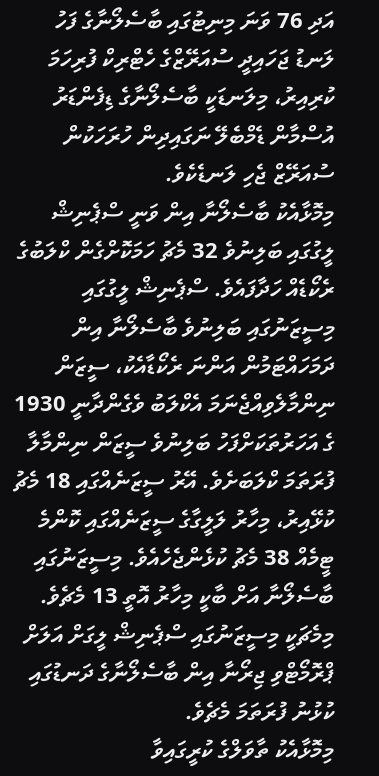އަދި 76 ވަނަ މިނިޓުގައި ބާސެލޯނާގެ ފަހު ލަނޑު ޖަހައިދީ ސުއަރޭޒްގެ ހެޓްރިކް ފުރިހަމަ ކުރިއިރު، މިލަނޑަކީ ބާސެލޯނާގެ ޑިފެންޑަރު އުސްމާން ޑެމްބެލޭ ނަގައިދިން ހުރަހަކުން ސުއަރޭޒް ޖެހި ލަނޑެކެވެ.
މިމޮޅާއެކު ބާސެލޯނާ އިން ވަނީ ސްޕެނިޝް ލީގުގައި ބަލިނުވެ 32 މެޗު ހަމަކޮށްގެން ކްލަބުގެ ރެކޯޑެއް ހަދާފައެވެ. ސްޕެނިޝް ލީގުގައި މިސީޒަނުގައި ބަލިނުވެ ބާސެލޯނާ އިން ދަމަހައްޓަމުން އަންނަ ރެކޯޑާއެކު، ސީޒަން ނިންމާލެވިއްޖެނަމަ އެކްލަބު ވެގެންދާނީ 1930 ގެ އަހަރުތަކަށްފަހު ބަލިނުވެ ސީޒަން ނިންމާލާ ފުރަތަމަ ކްލަބަށެވެ. އޭރު ސީޒަނެއްގައި 18 މެޗު ކުޅޭއިރު، މިހާރު ލަލީގާގެ ސީޒަނެއްގައި ކޮންމެ ޓީމެއް 38 މެޗު ކުޅެންޖެހެއެވެ. މިސީޒަނުގައި ބާސެލޯނާ އަށް ބާކީ މިހާރު އޮތީ 13 މެޗެވެ.
މިމެޗަކީ މިސީޒަނުގައި ސްޕެނިޝް ލީގަށް އަލަށް ޕްރޮމޯޓްވި ޖިރޯނާ އިން ބާސެލޯނާގެ ދަނޑުގައި ކުޅުނު ފުރަތަމަ މެޗެވެ.
މިމޮޅާއެކު ތާވަލްގެ ކުރީގައިވާ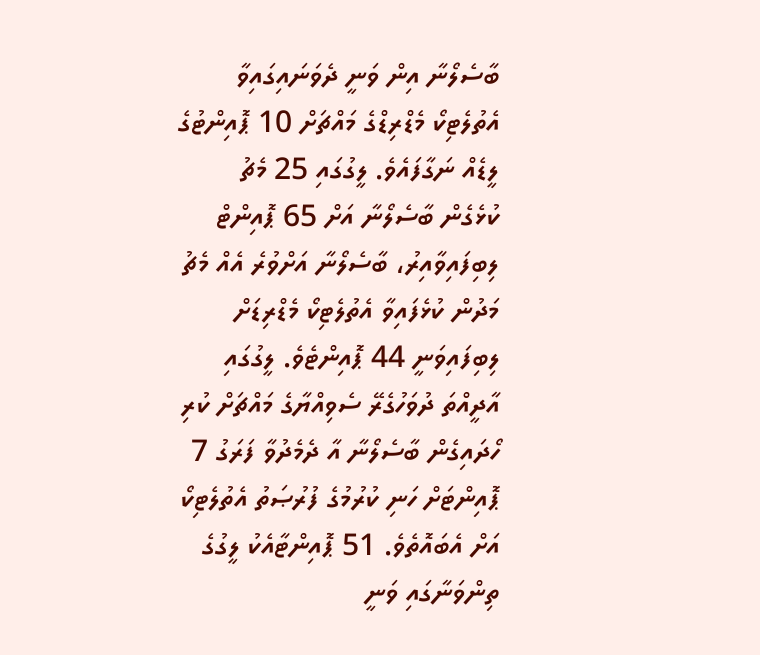ބާސެލޯނާ އިން ވަނީ ދެވަނައިގައިވާ އެތުލެޓިކޯ މެޑްރިޑްގެ މައްޗަށް 10 ޕޮއިންޓުގެ ލީޑެއް ނަގާފައެވެ. ލީގުގައި 25 މެޗު ކުޅެގެން ބާސެލޯނާ އަށް 65 ޕޮއިންޓް ލިބިފައިވާއިރު، ބާސެލޯނާ އަށްވުރެ އެއް މެޗު މަދުން ކުޅެފައިވާ އެތުލެޓިކޯ މެޑްރިޑަށް ލިބިފައިވަނީ 44 ޕޮއިންޓެވެ. ލީގުގައި އާދީއްތަ ދުވަހުގެރޭ ސެވިއްޔާގެ މައްޗަށް ކުރި ހޯދައިގެން ބާސެލޯނާ އާ ދެމެދުވާ ފަރަގު 7 ޕޮއިންޓަށް ހަނި ކުރުމުގެ ފުރުޞަތު އެތުލެޓިކޯ އަށް އެބައޮތެވެ. 51 ޕޮއިންޓާއެކު ލީގުގެ ތިންވަނާގައި ވަނީ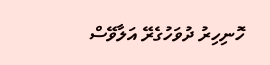ހޮނިހިރު ދުވަހުގެރޭ އަލާވޭސް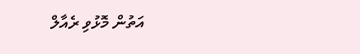އަތުން މޮޅުވި ރެއާލް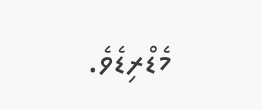މެޑްރިޑެވެ.